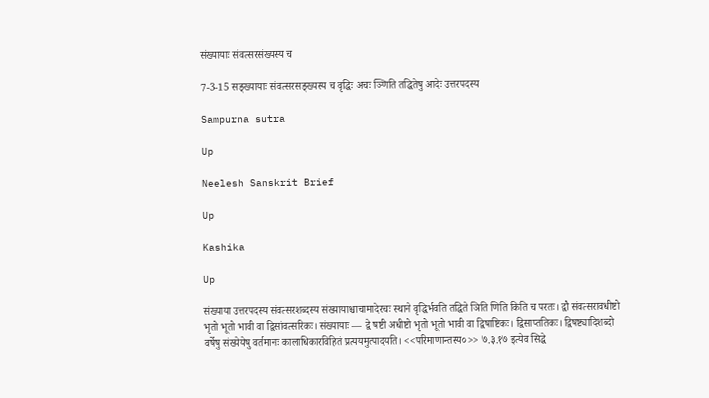संख्यायाः संवत्सरसंख्यस्य च

7-3-15 सङ्ख्यायाः संवत्सरसङ्ख्यस्य च वृद्धिः अचः ञ्णिति तद्धितेषु आदेः उत्तरपदस्य

Sampurna sutra

Up

Neelesh Sanskrit Brief

Up

Kashika

Up

संख्याया उत्तरपदस्य संवत्सरशब्दस्य संख्यायाश्चाचामादेरचः स्थाने वृद्धिर्भवति तद्धिते ञिति णिति किति च परतः। द्वौ संवत्सरावधीष्टो भृतो भूतो भावी वा द्विसांवत्सरिकः। संख्यायाः — द्वे षष्टी अधीष्टो भृतो भूतो भावी वा द्विषाष्टिकः। द्विसाप्ततिकः। द्विषष्ट्यादिशब्दो वर्षेषु संख्येयेषु वर्तमानः कालाधिकारविहितं प्रत्ययमुत्पादयति। <<परिमाणान्तस्य०>> ७.३.१७ इत्येव सिद्धे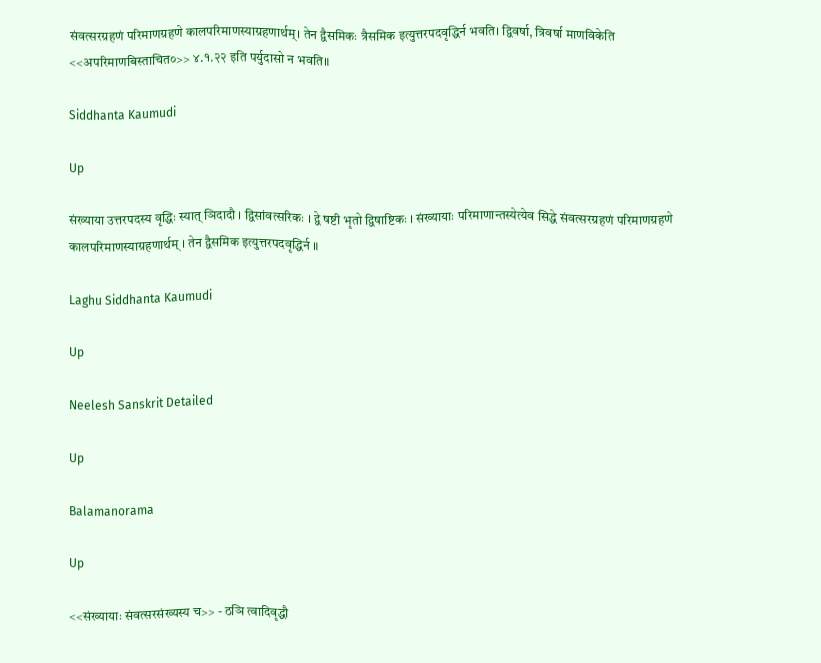संवत्सरग्रहणं परिमाणग्रहणे कालपरिमाणस्याग्रहणार्थम्। तेन द्वैसमिकः त्रैसमिक इत्युत्तरपदवृद्धिर्न भवति। द्विवर्षा, त्रिवर्षा माणविकेति <<अपरिमाणबिस्ताचित०>> ४.१.२२ इति पर्युदासो न भवति॥

Siddhanta Kaumudi

Up

संख्याया उत्तरपदस्य वृद्धिः स्यात् ञिदादौ । द्विसांवत्सरिकः । द्वे षष्टी भृतो द्विषाष्टिकः । संख्यायाः परिमाणान्तस्येत्येव सिद्धे संवत्सरग्रहणं परिमाणग्रहणे कालपरिमाणस्याग्रहणार्थम् । तेन द्वैसमिक इत्युत्तरपदवृद्धिर्न ॥

Laghu Siddhanta Kaumudi

Up

Neelesh Sanskrit Detailed

Up

Balamanorama

Up

<<संख्यायाः संवत्सरसंख्यस्य च>> - ठञि त्वादिवृद्धौ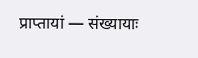प्राप्तायां — संख्यायाः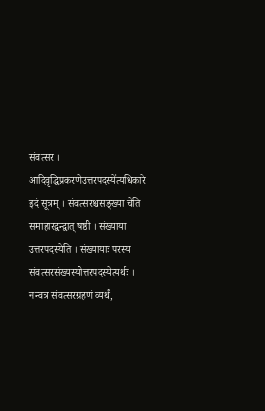संवत्सर । आदिवृद्धिप्रकरणेउत्तरपदस्ये॑त्यधिकारे इदं सूत्रम् । संवत्सरश्चसङ्ख्या चेति समाहारद्वन्द्वात् षष्ठी । संख्याया उत्तरपदस्येति । संख्यायाः परस्य संवत्सरसंख्यस्योत्तरपदस्येत्यर्थः । नन्वत्र संवत्सरग्रहणं व्यर्थं,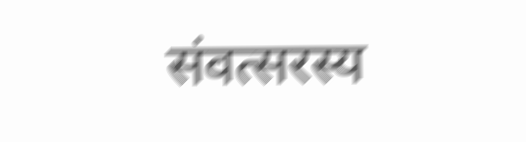संवत्सरस्य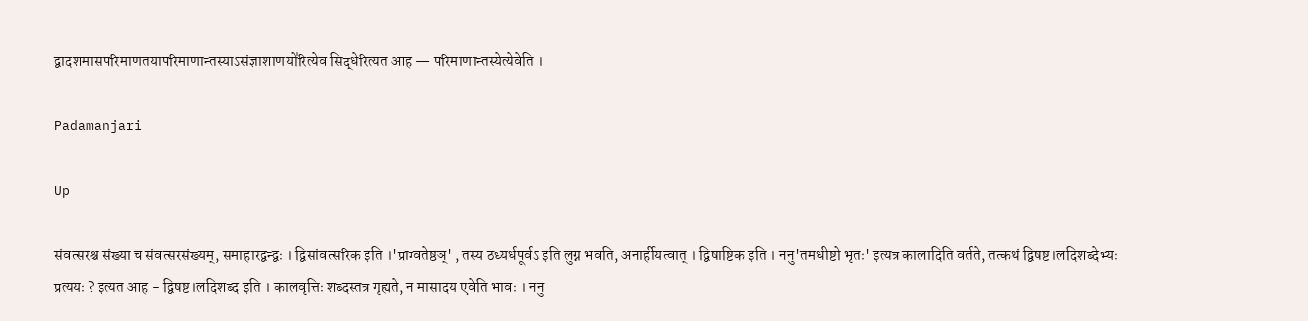द्वादशमासपरिमाणतयापरिमाणान्तस्याऽसंज्ञाशाणयो॑रित्येव सिद्धेरित्यत आह — परिमाणान्तस्येत्येवेति ।

Padamanjari

Up

संवत्सरश्च संख्या च संवत्सरसंख्यम्, समाहारद्वन्द्वः । द्विसांवत्सरिक इति ।'प्राग्वतेष्ठञ्' , तस्य ठध्यर्धपूर्वऽ इति लुग्न भवति, अनार्हीयत्वात् । द्विषाष्टिक इति । ननु'तमधीष्टो भृतः' इत्यत्र कालादिति वर्तते, तत्कथं द्विषष्ट।लदिशब्देभ्यः प्रत्ययः ? इत्यत आह - द्विषष्ट।लदिशब्द इति । कालवृत्तिः शब्दस्तत्र गृह्यते, न मासादय एवेति भावः । ननु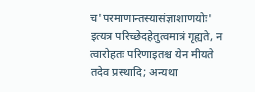च'परमाणान्तस्यासंज्ञाशाणयोः' इत्यत्र परिच्छेदहेतुत्वमात्रं गृह्यते, न त्वारोहतः परिणाइतश्च येन मीयते तदेव प्रस्थादि; अन्यथा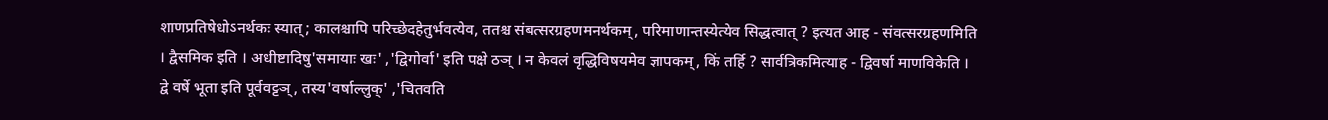शाणप्रतिषेधोऽनर्थकः स्यात्; कालश्चापि परिच्छेदहेतुर्भवत्येव, ततश्च संबत्सरग्रहणमनर्थकम्, परिमाणान्तस्येत्येव सिद्धत्वात् ? इत्यत आह - संवत्सरग्रहणमिति । द्वैसमिक इति । अधीष्टादिषु'समायाः खः' ,'द्विगोर्वा' इति पक्षे ठञ् । न केवलं वृद्धिविषयमेव ज्ञापकम्, किं तर्हि ? सार्वत्रिकमित्याह - द्विवर्षा माणविकेति । द्वे वर्षे भूता इति पूर्ववट्टञ्, तस्य'वर्षाल्लुक्' ,'चितवति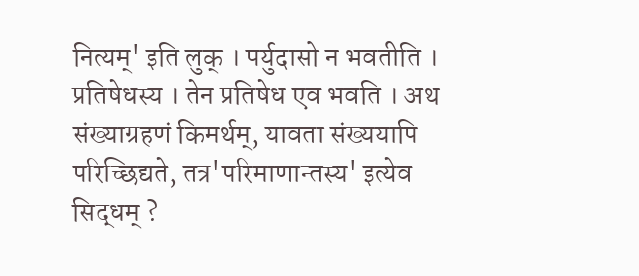नित्यम्' इति लुक् । पर्युदासो न भवतीति । प्रतिषेधस्य । तेन प्रतिषेध एव भवति । अथ संख्याग्रहणं किमर्थम्, यावता संख्ययापि परिच्छिद्यते, तत्र'परिमाणान्तस्य' इत्येव सिद्धम् ?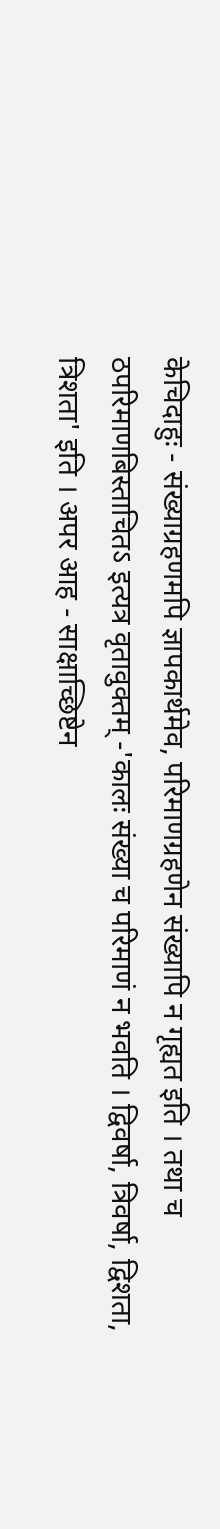केचिदाहुः - संख्याग्रहणमपि ज्ञापकार्थमेव, परिमाणग्रहणेन संख्यापि न गृह्यत इति । तथा च ठपरिमाणबिस्ताचितऽ इत्यत्र वृतावुक्तम् -'कालः संख्या च परिमाणं न भवति । द्विवर्षा, त्रिवर्षा, द्विशता, त्रिशता' इति । अपर आह - साक्षाच्छिष्टेन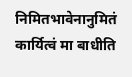निमितभावेनानुमितं कार्यित्वं मा बाधीति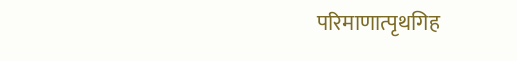परिमाणात्पृथगिह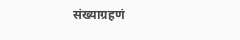संख्याग्रहणं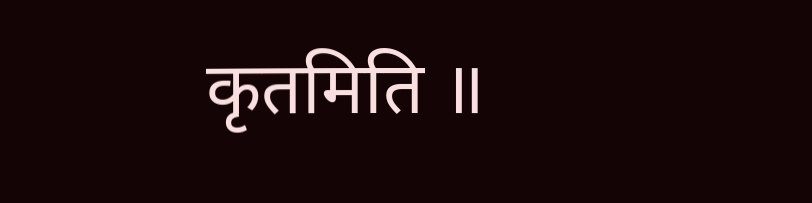कृतमिति ॥